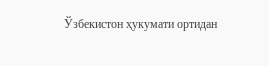Ўзбекистон ҳукумати ортидан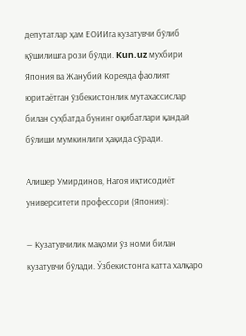депутатлар ҳам ЕОИИга кузатувчи бўлиб қўшилишга рози бўлди. Kun.uz мухбири Япония ва Жанубий Кореяда фаолият юритаётган ўзбекистонлик мутахассислар билан суҳбатда бунинг оқибатлари қандай бўлиши мумкинлиги ҳақида сўради.

Aлишер Умирдинов, Нагоя иқтисодиёт университети профессори (Япония):

— Кузатувчилик мақоми ўз номи билан кузатувчи бўлади. Ўзбекистонга катта халқаро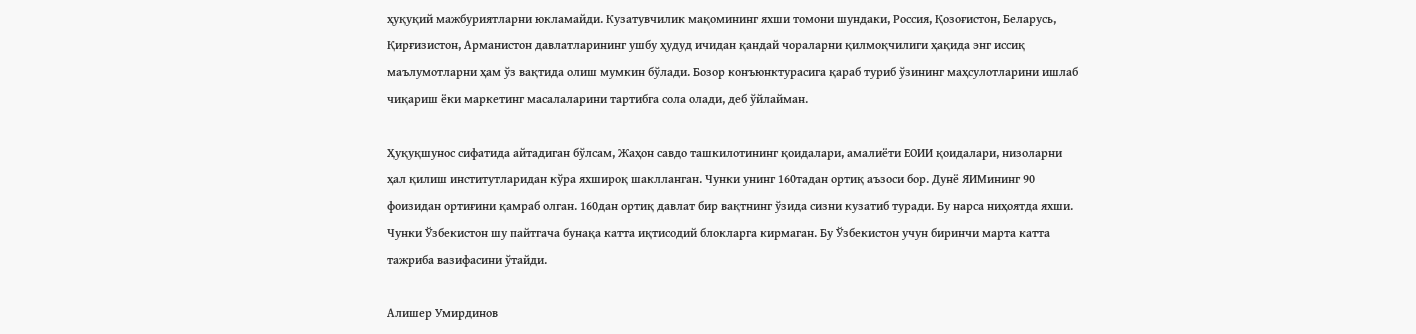ҳуқуқий мажбуриятларни юкламайди. Кузатувчилик мақомининг яхши томони шундаки, Россия, Қозоғистон, Беларусь, Қирғизистон, Арманистон давлатларининг ушбу ҳудуд ичидан қандай чораларни қилмоқчилиги ҳақида энг иссиқ маълумотларни ҳам ўз вақтида олиш мумкин бўлади. Бозор конъюнктурасига қараб туриб ўзининг маҳсулотларини ишлаб чиқариш ёки маркетинг масалаларини тартибга сола олади, деб ўйлайман.

Ҳуқуқшунос сифатида айтадиган бўлсам, Жаҳон савдо ташкилотининг қоидалари, амалиёти ЕОИИ қоидалари, низоларни ҳал қилиш институтларидан кўра яхшироқ шаклланган. Чунки унинг 160тадан ортиқ аъзоси бор. Дунё ЯИМининг 90 фоизидан ортиғини қамраб олган. 160дан ортиқ давлат бир вақтнинг ўзида сизни кузатиб туради. Бу нарса ниҳоятда яхши. Чунки Ўзбекистон шу пайтгача бунақа катта иқтисодий блокларга кирмаган. Бу Ўзбекистон учун биринчи марта катта тажриба вазифасини ўтайди.

Aлишер Умирдинов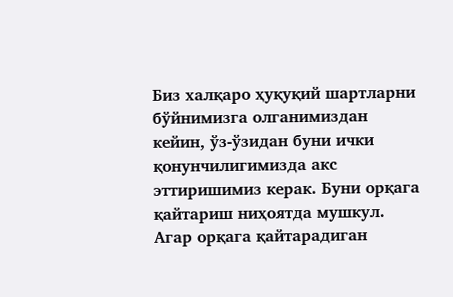Биз халқаро ҳуқуқий шартларни бўйнимизга олганимиздан кейин, ўз-ўзидан буни ички қонунчилигимизда акс эттиришимиз керак. Буни орқага қайтариш ниҳоятда мушкул. Агар орқага қайтарадиган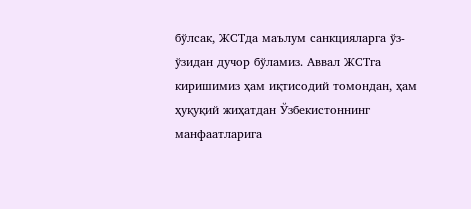бўлсак, ЖСТда маълум санкцияларга ўз-ўзидан дучор бўламиз. Аввал ЖСТга киришимиз ҳам иқтисодий томондан, ҳам ҳуқуқий жиҳатдан Ўзбекистоннинг манфаатларига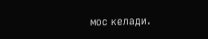мос келади.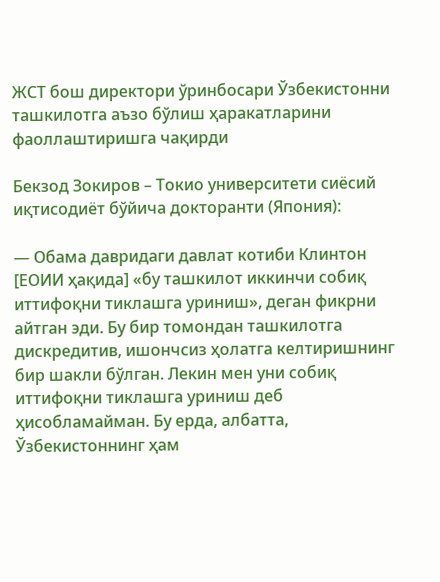ЖСТ бош директори ўринбосари Ўзбекистонни ташкилотга аъзо бўлиш ҳаракатларини фаоллаштиришга чақирди

Бекзод Зокиров – Токио университети сиёсий иқтисодиёт бўйича докторанти (Япония):

— Обама давридаги давлат котиби Клинтон [ЕОИИ ҳақида] «бу ташкилот иккинчи собиқ иттифоқни тиклашга уриниш», деган фикрни айтган эди. Бу бир томондан ташкилотга дискредитив, ишончсиз ҳолатга келтиришнинг бир шакли бўлган. Лекин мен уни собиқ иттифоқни тиклашга уриниш деб ҳисобламайман. Бу ерда, албатта, Ўзбекистоннинг ҳам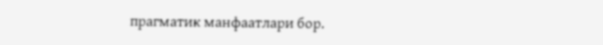прагматик манфаатлари бор.